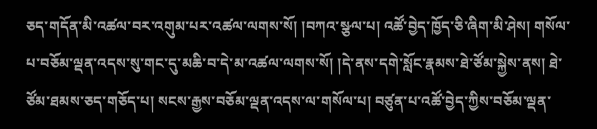ཅད་གདོན་མི་འཚལ་བར་འགུམ་པར་འཚལ་ལགས་སོ། །བཀའ་སྩལ་པ། འཚོ་བྱེད་ཁྱོད་ཅི་ཞིག་མི་ཤེས། གསོལ་པ་བཅོམ་ལྡན་འདས་སུ་གང་དུ་མཆི་བ་དེ་མ་འཚལ་ལགས་སོ། །དེ་ནས་དགེ་སློང་རྣམས་ཐེ་ཙོམ་སྐྱེས་ནས། ཐེ་ཙོམ་ཐམས་ཅད་གཅོད་པ། སངས་རྒྱས་བཅོམ་ལྡན་འདས་ལ་གསོལ་པ། བཙུན་པ་འཚོ་བྱེད་ཀྱིས་བཅོམ་ལྡན་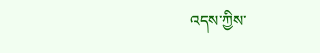འདས་ཀྱིས་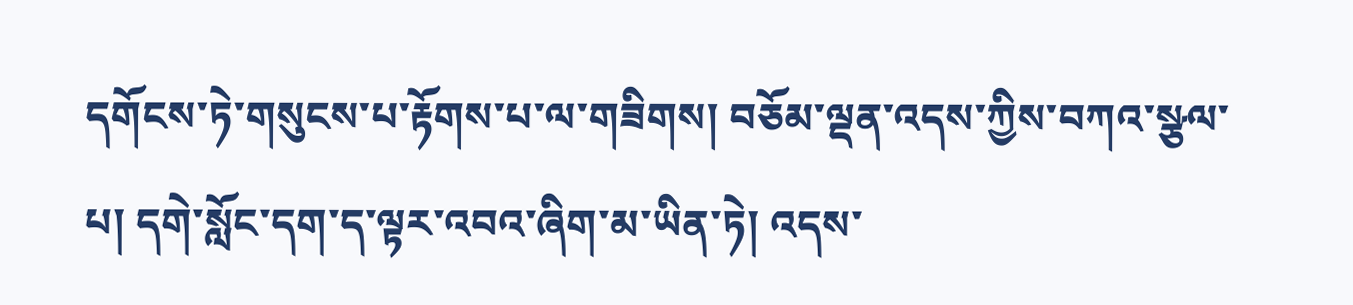དགོངས་ཏེ་གསུངས་པ་རྟོགས་པ་ལ་གཟིགས། བཅོམ་ལྡན་འདས་ཀྱིས་བཀའ་སྩལ་པ། དགེ་སློང་དག་ད་ལྟར་འབའ་ཞིག་མ་ཡིན་ཏེ། འདས་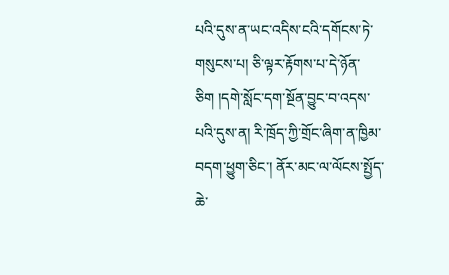པའི་དུས་ན་ཡང་འདིས་ངའི་དགོངས་ཏེ་གསུངས་པ། ཅི་ལྟར་རྟོགས་པ་དེ་ཉོན་ཅིག །དགེ་སློང་དག་སྔོན་བྱུང་བ་འདས་པའི་དུས་ན། རི་ཁྲོད་ཀྱི་གྲོང་ཞིག་ན་ཁྱིམ་བདག་ཕྱུག་ཅིང་། ནོར་མང་ལ་ལོངས་སྤྱོད་ཆེ་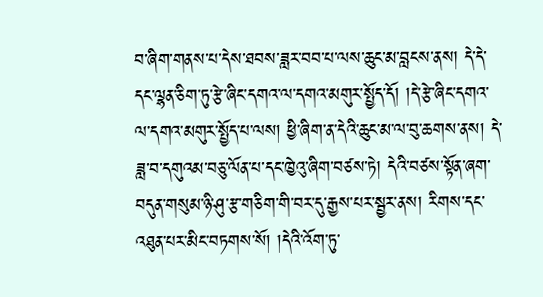བ་ཞིག་གནས་པ་དེས་ཐབས་ཟླར་བབ་པ་ལས་ཆུང་མ་བླངས་ནས། དེ་དེ་དང་ལྷན་ཅིག་ཏུ་རྩེ་ཞིང་དགའ་ལ་དགའ་མགུར་སྤྱོད་དོ། །དེ་རྩེ་ཞིང་དགའ་ལ་དགའ་མགུར་སྤྱོད་པ་ལས། ཕྱི་ཞིག་ན་དེའི་ཆུང་མ་ལ་བུ་ཆགས་ནས། དེ་ཟླ་བ་དགུའམ་བཅུ་ལོན་པ་དང་ཁྱེའུ་ཞིག་བཙས་ཏེ། དེའི་བཙས་སྟོན་ཞག་བདུན་གསུམ་ཉི་ཤུ་རྩ་གཅིག་གི་བར་དུ་རྒྱས་པར་སྦྱར་ནས། རིགས་དང་འཐུན་པར་མིང་བཏགས་སོ། །དེའི་འོག་ཏུ་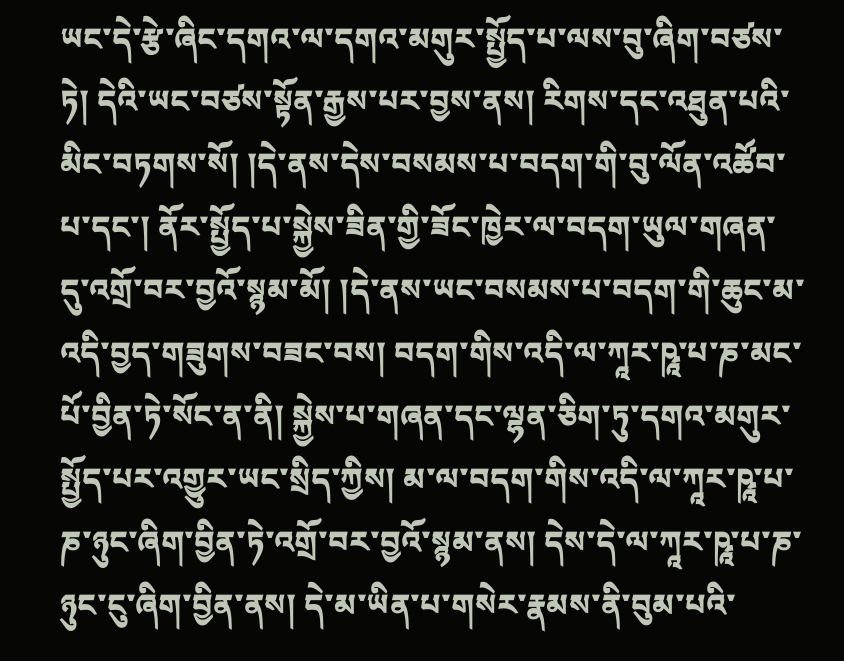ཡང་དེ་རྩེ་ཞིང་དགའ་ལ་དགའ་མགུར་སྤྱོད་པ་ལས་བུ་ཞིག་བཙས་ཏེ། དེའི་ཡང་བཙས་སྟོན་རྒྱས་པར་བྱས་ནས། རིགས་དང་འཐུན་པའི་མིང་བཏགས་སོ། །དེ་ནས་དེས་བསམས་པ་བདག་གི་བུ་ལོན་འཚོབ་པ་དང་། ནོར་སྤྱོད་པ་སྐྱེས་ཟིན་གྱི་ཟོང་ཁྱེར་ལ་བདག་ཡུལ་གཞན་དུ་འགྲོ་བར་བྱའོ་སྙམ་མོ། །དེ་ནས་ཡང་བསམས་པ་བདག་གི་ཆུང་མ་འདི་བྱད་གཟུགས་བཟང་བས། བདག་གིས་འདི་ལ་ཀཱར་ཥཱ་པ་ཎ་མང་པོ་བྱིན་ཏེ་སོང་ན་ནི། སྐྱེས་པ་གཞན་དང་ལྷན་ཅིག་ཏུ་དགའ་མགུར་སྤྱོད་པར་འགྱུར་ཡང་སྲིད་ཀྱིས། མ་ལ་བདག་གིས་འདི་ལ་ཀཱར་ཥཱ་པ་ཎ་ཉུང་ཞིག་བྱིན་ཏེ་འགྲོ་བར་བྱའོ་སྙམ་ནས། དེས་དེ་ལ་ཀཱར་ཥཱ་པ་ཎ་ཉུང་ངུ་ཞིག་བྱིན་ནས། དེ་མ་ཡིན་པ་གསེར་རྣམས་ནི་བུམ་པའི་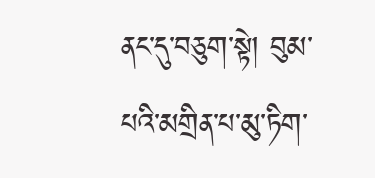ནང་དུ་བཅུག་སྟེ། བུམ་པའི་མགྲིན་པ་མུ་ཏིག་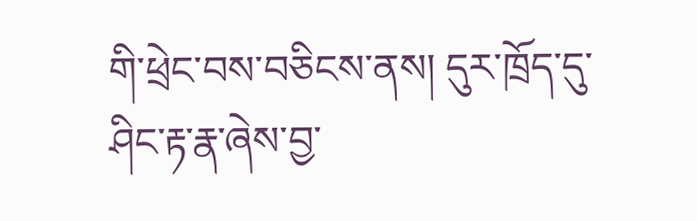གི་ཕྲེང་བས་བཅིངས་ནས། དུར་ཁྲོད་དུ་ཤིང་རྟ་རྣ་ཞེས་བྱ་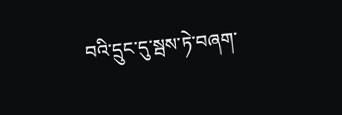བའི་དྲུང་དུ་སྦས་ཏེ་བཞག་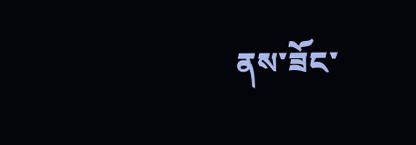ནས་ཟོང་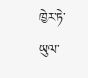ཁྱེར་ཏེ་ཡུལ་